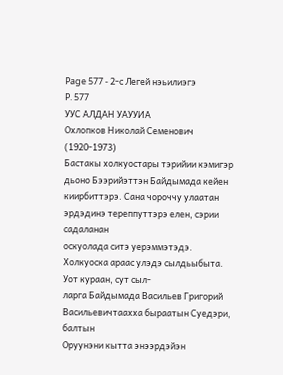Page 577 - 2-с Легей нэьилиэгэ
P. 577
УУС АЛДАН УАУУИА
Охлопков Николай Семенович
(1920-1973)
Бастакы холкуостары тэрийии кэмигэр дьоно Бээрийэттэн Байдымада кейен
киирбиттэрэ. Сана чороччу улаатан эрдэдинэ тереппуттэрэ елен, сэрии садаланан
оскуолада ситэ уерэммэтэдэ. Холкуоска араас улэдэ сылдьыбыта. Уот кураан, сут сыл-
ларга Байдымада Васильев Григорий Васильевичтаахха быраатын Суедэри, балтын
Оруунэни кытта энээрдэйэн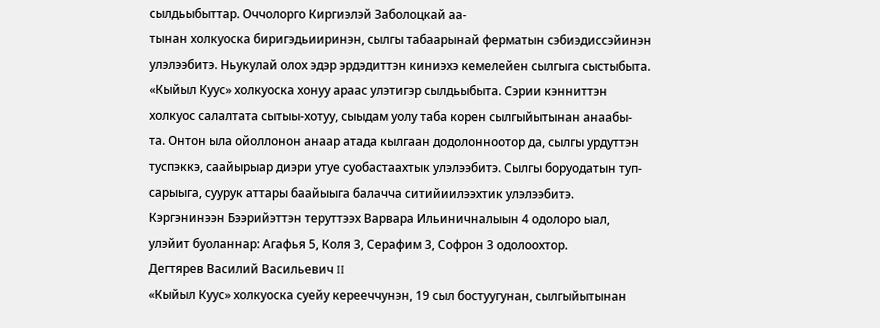сылдьыбыттар. Оччолорго Киргиэлэй Заболоцкай аа-
тынан холкуоска биригэдьииринэн, сылгы табаарынай ферматын сэбиэдиссэйинэн
улэлээбитэ. Ньукулай олох эдэр эрдэдиттэн киниэхэ кемелейен сылгыга сыстыбыта.
«Кыйыл Куус» холкуоска хонуу араас улэтигэр сылдьыбыта. Сэрии кэнниттэн
холкуос салалтата сытыы-хотуу, сыыдам уолу таба корен сылгыйытынан анаабы-
та. Онтон ыла ойоллонон анаар атада кылгаан додолонноотор да, сылгы урдуттэн
туспэккэ, саайырыар диэри утуе суобастаахтык улэлээбитэ. Сылгы боруодатын туп-
сарыыга, суурук аттары баайыыга балачча ситийиилээхтик улэлээбитэ.
Кэргэнинээн Бээрийэттэн теруттээх Варвара Ильиничналыын 4 одолоро ыал,
улэйит буоланнар: Агафья 5, Коля 3, Серафим 3, Софрон 3 одолоохтор.
Дегтярев Василий Васильевич II
«Кыйыл Куус» холкуоска суейу керееччунэн, 19 сыл бостуугунан, сылгыйытынан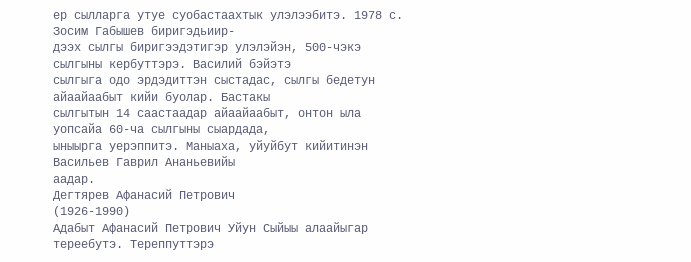ер сылларга утуе суобастаахтык улэлээбитэ. 1978 с. Зосим Габышев биригэдьиир-
дээх сылгы биригээдэтигэр улэлэйэн, 500-чэкэ сылгыны кербуттэрэ. Василий бэйэтэ
сылгыга одо эрдэдиттэн сыстадас, сылгы бедетун айаайаабыт кийи буолар. Бастакы
сылгытын 14 саастаадар айаайаабыт, онтон ыла уопсайа 60-ча сылгыны сыардада,
ыныырга уерэппитэ. Маныаха, уйуйбут кийитинэн Васильев Гаврил Ананьевийы
аадар.
Дегтярев Афанасий Петрович
(1926-1990)
Адабыт Афанасий Петрович Уйун Сыйыы алаайыгар тереебутэ. Тереппуттэрэ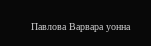Павлова Варвара уонна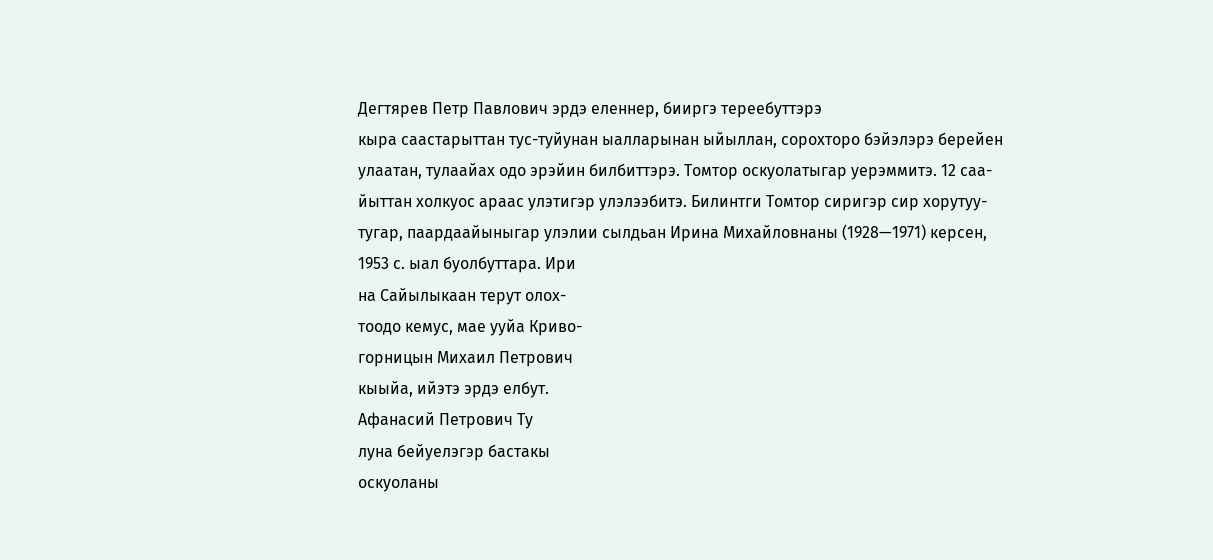Дегтярев Петр Павлович эрдэ еленнер, бииргэ тереебуттэрэ
кыра саастарыттан тус-туйунан ыалларынан ыйыллан, сорохторо бэйэлэрэ берейен
улаатан, тулаайах одо эрэйин билбиттэрэ. Томтор оскуолатыгар уерэммитэ. 12 саа-
йыттан холкуос араас улэтигэр улэлээбитэ. Билинтги Томтор сиригэр сир хорутуу-
тугар, паардаайыныгар улэлии сылдьан Ирина Михайловнаны (1928—1971) керсен,
1953 с. ыал буолбуттара. Ири
на Сайылыкаан терут олох-
тоодо кемус, мае ууйа Криво-
горницын Михаил Петрович
кыыйа, ийэтэ эрдэ елбут.
Афанасий Петрович Ту
луна бейуелэгэр бастакы
оскуоланы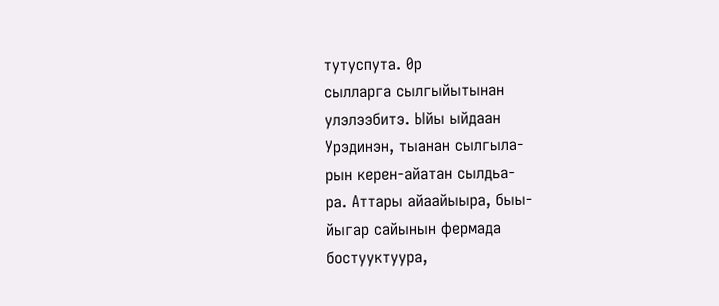тутуспута. 0р
сылларга сылгыйытынан
улэлээбитэ. Ыйы ыйдаан
Урэдинэн, тыанан сылгыла-
рын керен-айатан сылдьа-
ра. Аттары айаайыыра, быы-
йыгар сайынын фермада
бостууктуура,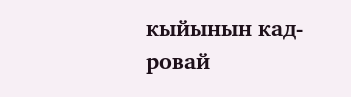кыйынын кад-
ровай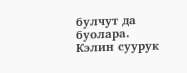булчут да буолара.
Кэлин суурук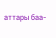аттары баа-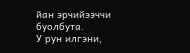йан эрчийээччи буолбута.
У рун илгэни,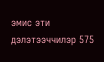эмис эти дэлэтээччилэр 575